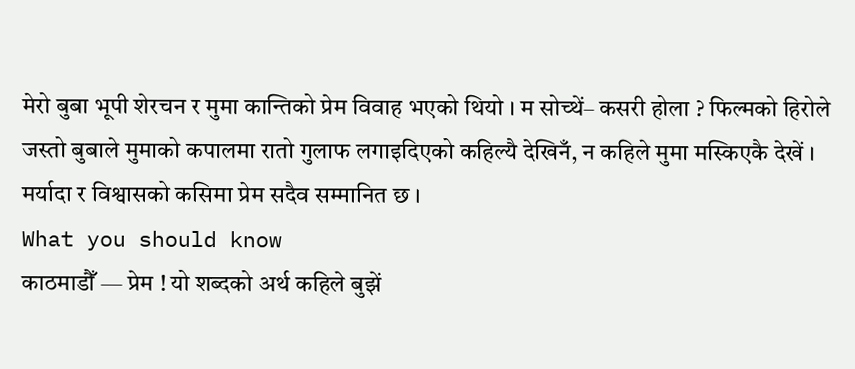मेरो बुबा भूपी शेरचन र मुमा कान्तिको प्रेम विवाह भएको थियो । म सोच्थें– कसरी होला ? फिल्मको हिरोले जस्तो बुबाले मुमाको कपालमा रातो गुलाफ लगाइदिएको कहिल्यै देखिनँ, न कहिले मुमा मस्किएकै देखें ।
मर्यादा र विश्वासको कसिमा प्रेम सदैव सम्मानित छ ।
What you should know
काठमाडौँ — प्रेम ! यो शब्दको अर्थ कहिले बुझें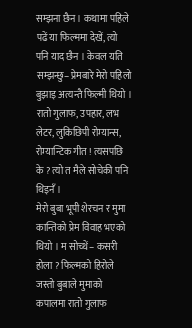सम्झना छैन । कथामा पहिले पढें या फिल्ममा देखें, त्यो पनि याद छैन । केवल यति सम्झन्छु– प्रेमबारे मेरो पहिलो बुझाइ अत्यन्तै फिल्मी थियो । रातो गुलाफ, उपहार, लभ लेटर, लुकिछिपी रोम्यान्स, रोम्यान्टिक गीत ! त्यसपछि के ? त्यो त मैले सोचेकी पनि थिइनँ ।
मेरो बुबा भूपी शेरचन र मुमा कान्तिको प्रेम विवाह भएको थियो । म सोच्थें– कसरी होला ? फिल्मको हिरोले जस्तो बुबाले मुमाको कपालमा रातो गुलाफ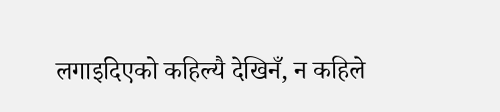लगाइदिएको कहिल्यै देखिनँ, न कहिले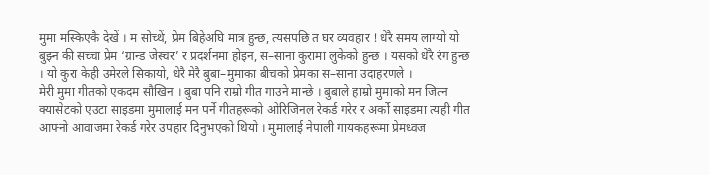मुमा मस्किएकै देखें । म सोच्थें, प्रेम बिहेअघि मात्र हुन्छ, त्यसपछि त घर व्यवहार ! धेरै समय लाग्यो यो बुझ्न की सच्चा प्रेम ‘ग्रान्ड जेस्चर’ र प्रदर्शनमा होइन, स–साना कुरामा लुकेको हुन्छ । यसको धेरै रंग हुन्छ । यो कुरा केही उमेरले सिकायो, धेरै मेरै बुबा–मुमाका बीचको प्रेमका स–साना उदाहरणले ।
मेरी मुमा गीतको एकदम सौखिन । बुबा पनि राम्रो गीत गाउने मान्छे । बुबाले हाम्रो मुमाको मन जित्न क्यासेटको एउटा साइडमा मुमालाई मन पर्ने गीतहरूको ओरिजिनल रेकर्ड गरेर र अर्को साइडमा त्यही गीत आफ्नो आवाजमा रेकर्ड गरेर उपहार दिनुभएको थियो । मुमालाई नेपाली गायकहरूमा प्रेमध्वज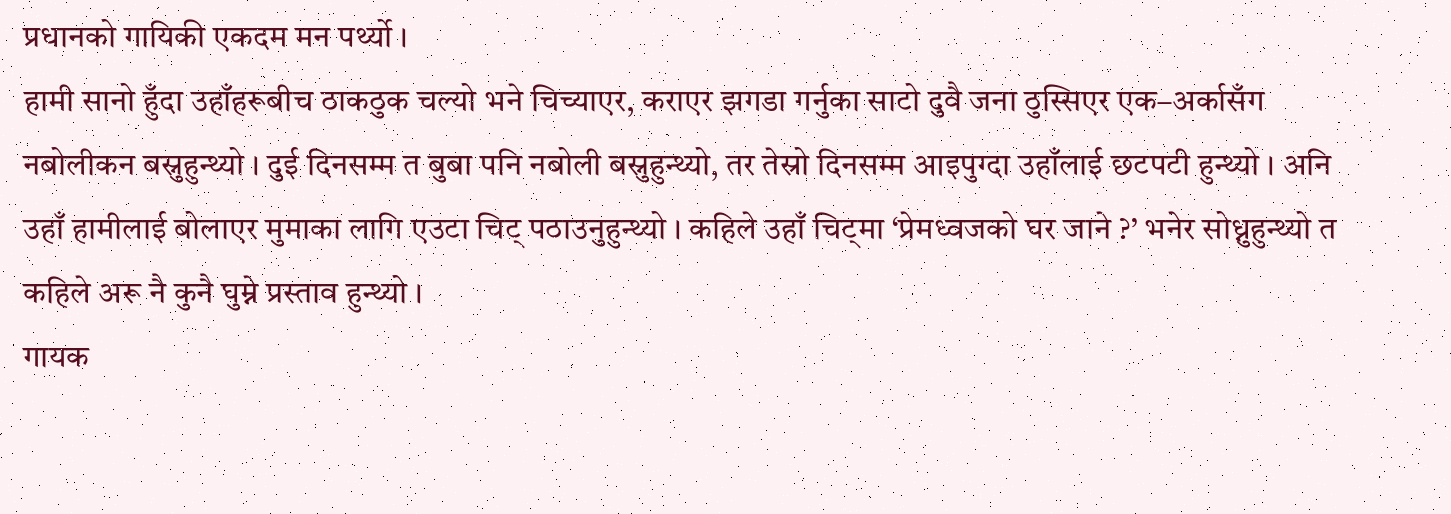प्रधानको गायिकी एकदम मन पर्थ्यो ।
हामी सानो हुँदा उहाँहरूबीच ठाकठुक चल्यो भने चिच्याएर, कराएर झगडा गर्नुका साटो दुवै जना ठुस्सिएर एक–अर्कासँग नबोलीकन बस्नुहुन्थ्यो । दुई दिनसम्म त बुबा पनि नबोली बस्नुहुन्थ्यो, तर तेस्रो दिनसम्म आइपुग्दा उहाँलाई छटपटी हुन्थ्यो । अनि उहाँ हामीलाई बोलाएर मुमाका लागि एउटा चिट् पठाउनुहुन्थ्यो । कहिले उहाँ चिट्मा ‘प्रेमध्वजको घर जाने ?’ भनेर सोध्नुहुन्थ्यो त कहिले अरू नै कुनै घुम्ने प्रस्ताव हुन्थ्यो ।
गायक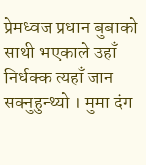प्रेमध्वज प्रधान बुबाको साथी भएकाले उहाँ निर्धक्क त्यहाँ जान सक्नुहुन्थ्यो । मुमा दंग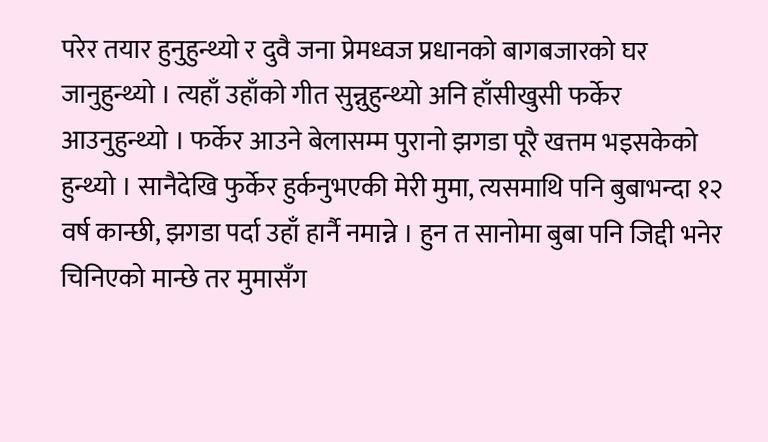परेर तयार हुनुहुन्थ्यो र दुवै जना प्रेमध्वज प्रधानको बागबजारको घर जानुहुन्थ्यो । त्यहाँ उहाँको गीत सुन्नुहुन्थ्यो अनि हाँसीखुसी फर्केर आउनुहुन्थ्यो । फर्केर आउने बेलासम्म पुरानो झगडा पूरै खत्तम भइसकेको हुन्थ्यो । सानैदेखि फुर्केर हुर्कनुभएकी मेरी मुमा, त्यसमाथि पनि बुबाभन्दा १२ वर्ष कान्छी, झगडा पर्दा उहाँ हार्नै नमान्ने । हुन त सानोमा बुबा पनि जिद्दी भनेर चिनिएको मान्छे तर मुमासँग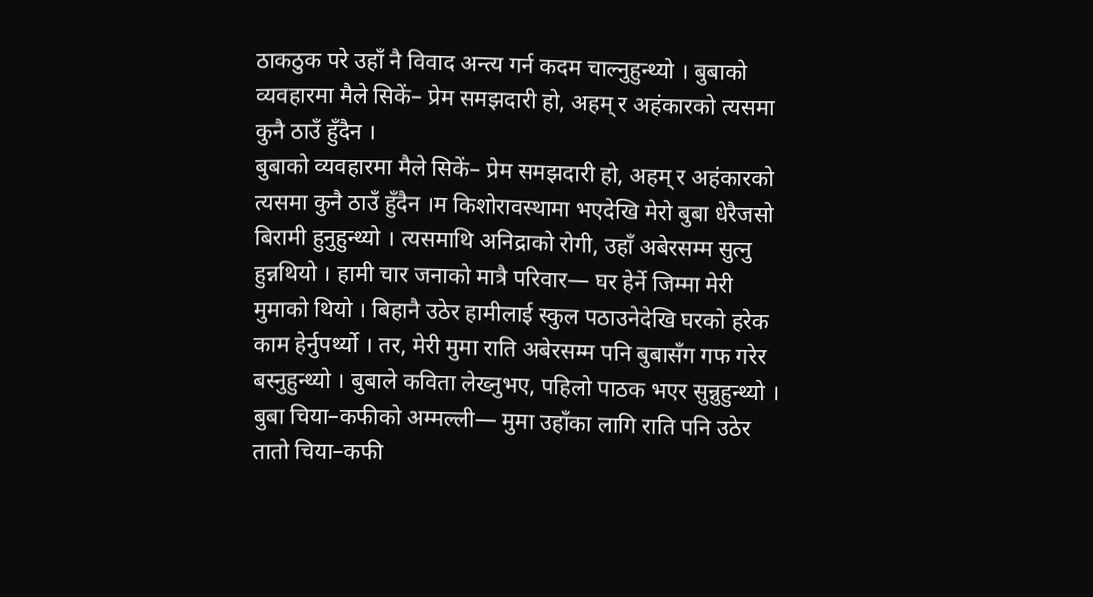ठाकठुक परे उहाँ नै विवाद अन्त्य गर्न कदम चाल्नुहुन्थ्यो । बुबाको व्यवहारमा मैले सिकें– प्रेम समझदारी हो, अहम् र अहंकारको त्यसमा कुनै ठाउँ हुँदैन ।
बुबाको व्यवहारमा मैले सिकें– प्रेम समझदारी हो, अहम् र अहंकारको त्यसमा कुनै ठाउँ हुँदैन ।म किशोरावस्थामा भएदेखि मेरो बुबा धेरैजसो बिरामी हुनुहुन्थ्यो । त्यसमाथि अनिद्राको रोगी, उहाँ अबेरसम्म सुत्नु हुन्नथियो । हामी चार जनाको मात्रै परिवार— घर हेर्ने जिम्मा मेरी मुमाको थियो । बिहानै उठेर हामीलाई स्कुल पठाउनेदेखि घरको हरेक काम हेर्नुपर्थ्यो । तर, मेरी मुमा राति अबेरसम्म पनि बुबासँग गफ गरेर बस्नुहुन्थ्यो । बुबाले कविता लेख्नुभए, पहिलो पाठक भएर सुन्नुहुन्थ्यो । बुबा चिया–कफीको अम्मल्ली— मुमा उहाँका लागि राति पनि उठेर तातो चिया–कफी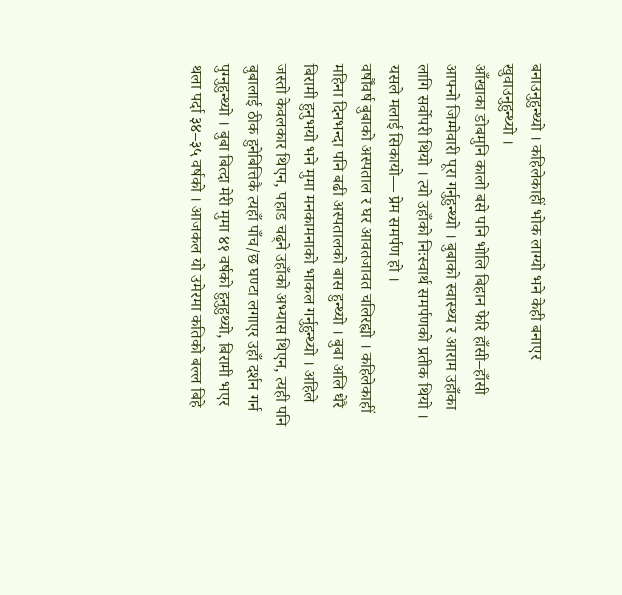बनाउनुहुन्थ्यो । कहिलेकाहीं भोक लाग्यो भने केही बनाएर खुवाउनुहुन्थ्यो ।
आँखाका डोबमुनि कालो बसे पनि भोलि बिहान फेरि हाँसी–हाँसी आफ्नो जिम्मेवारी पूरा गर्नुहुन्थ्यो । बुबाको स्वास्थ्य र आराम उहाँका लागि सर्वोपरी थियो । त्यो उहाँको निःस्वार्थ समर्पणको प्रतीक थियो । यसले मलाई सिकायो— प्रेम समर्पण हो ।
वर्षौंवर्ष बुबाको अस्पताल र घर आवतजावत चलिरह्यो । कहिलेकाहीं महिना दिनभन्दा पनि बढी अस्पतालको बास हुन्थ्यो । बुबा अलि धेरै बिरामी हुनुभयो भने मुमा मनकामनाको भाकल गर्नुहुन्थ्यो । अहिले जस्तो केवलकार थिएन, पहाड चढ्ने उहाँको अभ्यास थिएन, त्यही पनि बुबालाई ठीक हुनेबित्तिकै त्यहाँ पाँच/छ घण्टा लगाएर उहाँ दर्शन गर्न पुग्नुहुन्थ्यो । बुबा बित्दा मेरी मुमा ४१ वर्षको हुनुहुथ्यो, बिरामी भएर थला पर्दा ३४–३५ वर्षको । आजकल यो उमेरमा कतिको बल्ल बिहे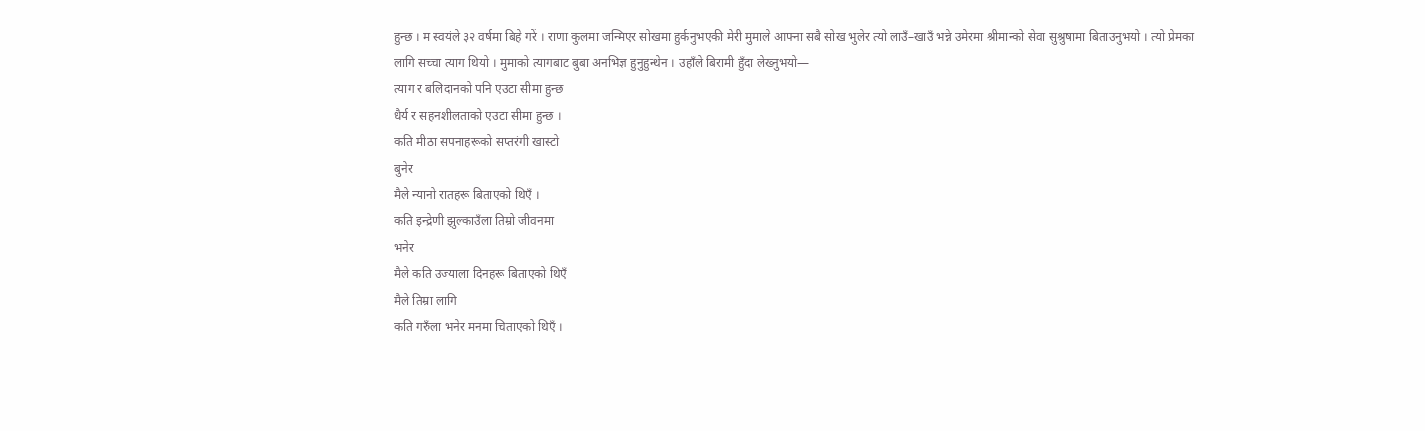हुन्छ । म स्वयंले ३२ वर्षमा बिहे गरें । राणा कुलमा जन्मिएर सोखमा हुर्कनुभएकी मेरी मुमाले आफ्ना सबै सोख भुलेर त्यो लाउँ–खाउँ भन्ने उमेरमा श्रीमान्को सेवा सुश्रुषामा बिताउनुभयो । त्यो प्रेमका लागि सच्चा त्याग थियो । मुमाको त्यागबाट बुबा अनभिज्ञ हुनुहुन्थेन । उहाँले बिरामी हुँदा लेख्नुभयो—
त्याग र बलिदानको पनि एउटा सीमा हुन्छ
धैर्य र सहनशीलताको एउटा सीमा हुन्छ ।
कति मीठा सपनाहरूको सप्तरंगी खास्टो
बुनेर
मैले न्यानो रातहरू बिताएको थिएँ ।
कति इन्द्रेणी झुल्काउँला तिम्रो जीवनमा
भनेर
मैले कति उज्याला दिनहरू बिताएको थिएँ
मैले तिम्रा लागि
कति गरुँला भनेर मनमा चिताएको थिएँ ।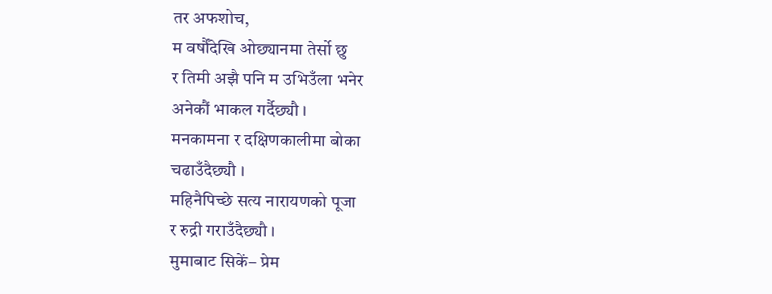तर अफशोच,
म वर्षौंदेखि ओछ्यानमा तेर्सो छु
र तिमी अझै पनि म उभिउँला भनेर
अनेकौं भाकल गर्दैछ्यौ ।
मनकामना र दक्षिणकालीमा बोका
चढाउँदैछ्यौ ।
महिनैपिच्छे सत्य नारायणको पूजा
र रुद्री गराउँदैछ्यौ ।
मुमाबाट सिकें– प्रेम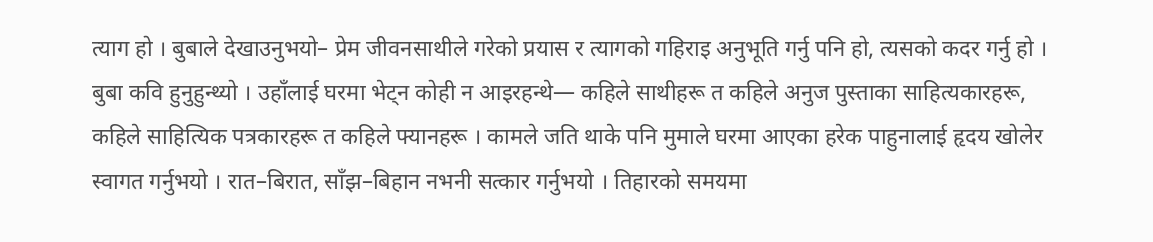त्याग हो । बुबाले देखाउनुभयो– प्रेम जीवनसाथीले गरेको प्रयास र त्यागको गहिराइ अनुभूति गर्नु पनि हो, त्यसको कदर गर्नु हो ।
बुबा कवि हुनुहुन्थ्यो । उहाँलाई घरमा भेट्न कोही न आइरहन्थे— कहिले साथीहरू त कहिले अनुज पुस्ताका साहित्यकारहरू, कहिले साहित्यिक पत्रकारहरू त कहिले फ्यानहरू । कामले जति थाके पनि मुमाले घरमा आएका हरेक पाहुनालाई हृदय खोलेर स्वागत गर्नुभयो । रात–बिरात, साँझ–बिहान नभनी सत्कार गर्नुभयो । तिहारको समयमा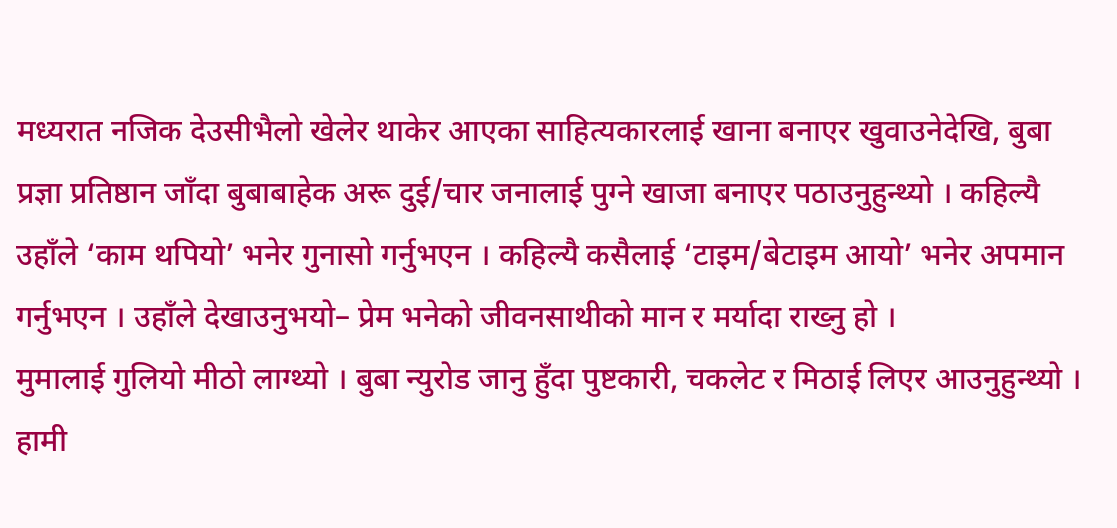मध्यरात नजिक देउसीभैलो खेलेर थाकेर आएका साहित्यकारलाई खाना बनाएर खुवाउनेदेखि, बुबा प्रज्ञा प्रतिष्ठान जाँदा बुबाबाहेक अरू दुई/चार जनालाई पुग्ने खाजा बनाएर पठाउनुहुन्थ्यो । कहिल्यै उहाँले ‘काम थपियो’ भनेर गुनासो गर्नुभएन । कहिल्यै कसैलाई ‘टाइम/बेटाइम आयो’ भनेर अपमान गर्नुभएन । उहाँले देखाउनुभयो– प्रेम भनेको जीवनसाथीको मान र मर्यादा राख्नु हो ।
मुमालाई गुलियो मीठो लाग्थ्यो । बुबा न्युरोड जानु हुँदा पुष्टकारी, चकलेट र मिठाई लिएर आउनुहुन्थ्यो । हामी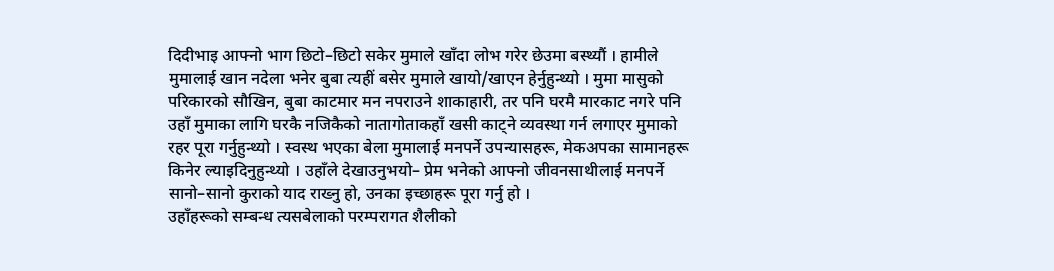दिदीभाइ आफ्नो भाग छिटो–छिटो सकेर मुमाले खाँदा लोभ गरेर छेउमा बस्थ्यौं । हामीले मुमालाई खान नदेला भनेर बुबा त्यहीं बसेर मुमाले खायो/खाएन हेर्नुहुन्थ्यो । मुमा मासुको परिकारको सौखिन, बुबा काटमार मन नपराउने शाकाहारी, तर पनि घरमै मारकाट नगरे पनि उहाँ मुमाका लागि घरकै नजिकैको नातागोताकहाँ खसी काट्ने व्यवस्था गर्न लगाएर मुमाको रहर पूरा गर्नुहुन्थ्यो । स्वस्थ भएका बेला मुमालाई मनपर्ने उपन्यासहरू, मेकअपका सामानहरू किनेर ल्याइदिनुहुन्थ्यो । उहाँले देखाउनुभयो– प्रेम भनेको आफ्नो जीवनसाथीलाई मनपर्ने सानो–सानो कुराको याद राख्नु हो, उनका इच्छाहरू पूरा गर्नु हो ।
उहाँहरूको सम्बन्ध त्यसबेलाको परम्परागत शैलीको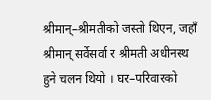श्रीमान्–श्रीमतीको जस्तो थिएन, जहाँ श्रीमान् सर्वेसर्वा र श्रीमती अधीनस्थ हुने चलन थियो । घर–परिवारको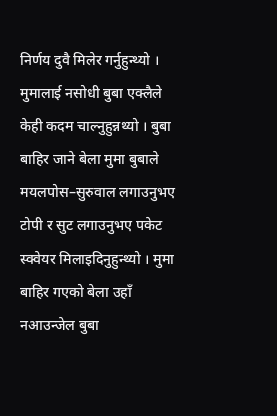निर्णय दुवै मिलेर गर्नुहुन्थ्यो । मुमालाई नसोधी बुबा एक्लैले केही कदम चाल्नुहुन्नथ्यो । बुबा बाहिर जाने बेला मुमा बुबाले मयलपोस–सुरुवाल लगाउनुभए टोपी र सुट लगाउनुभए पकेट स्क्वेयर मिलाइदिनुहुन्थ्यो । मुमा बाहिर गएको बेला उहाँ नआउन्जेल बुबा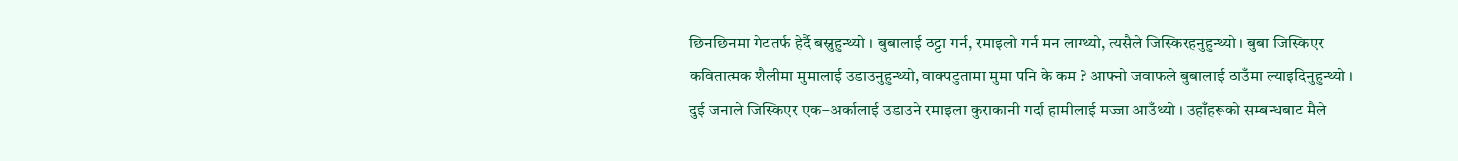छिनछिनमा गेटतर्फ हेर्दै बस्नुहुन्थ्यो । बुबालाई ठट्टा गर्न, रमाइलो गर्न मन लाग्थ्यो, त्यसैले जिस्किरहनुहुन्थ्यो । बुबा जिस्किएर कवितात्मक शैलीमा मुमालाई उडाउनुहुन्थ्यो, वाक्पटुतामा मुमा पनि के कम ? आफ्नो जवाफले बुबालाई ठाउँमा ल्याइदिनुहुन्थ्यो । दुई जनाले जिस्किएर एक–अर्कालाई उडाउने रमाइला कुराकानी गर्दा हामीलाई मज्जा आउँथ्यो । उहाँहरूको सम्बन्धबाट मैले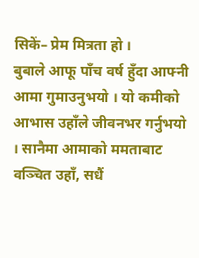सिकें– प्रेम मित्रता हो ।
बुबाले आफू पाँच वर्ष हुँदा आफ्नी आमा गुमाउनुभयो । यो कमीको आभास उहाँले जीवनभर गर्नुभयो । सानैमा आमाको ममताबाट वञ्चित उहाँ, सधैं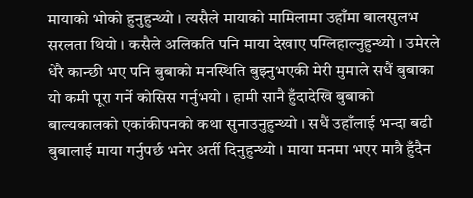मायाको भोको हुनुहुन्थ्यो । त्यसैले मायाको मामिलामा उहाँमा बालसुलभ सरलता थियो । कसैले अलिकति पनि माया देखाए पग्लिहाल्नुहुन्थ्यो । उमेरले धेरै कान्छी भए पनि बुबाको मनस्थिति बुझ्नुभएकी मेरी मुमाले सधैं बुबाका यो कमी पूरा गर्ने कोसिस गर्नुभयो । हामी सानै हुँदादेखि बुबाको बाल्यकालको एकांकीपनको कथा सुनाउनुहुन्थ्यो । सधैं उहाँलाई भन्दा बढी बुबालाई माया गर्नुपर्छ भनेर अर्ती दिनुहुन्थ्यो । माया मनमा भएर मात्रै हुँदैन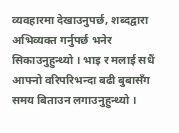व्यवहारमा देखाउनुपर्छ, शब्दद्वारा अभिव्यक्त गर्नुपर्छ भनेर सिकाउनुहुन्थ्यो । भाइ र मलाई सधैं आफ्नो वरिपरिभन्दा बढी बुबासँग समय बिताउन लगाउनुहुन्थ्यो ।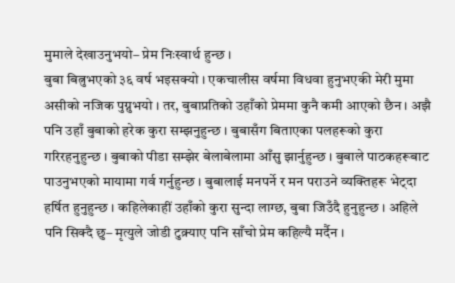मुमाले देखाउनुभयो– प्रेम निःस्वार्थ हुन्छ ।
बुबा बित्नुभएको ३६ वर्ष भइसक्यो । एकचालीस वर्षमा विधवा हुनुभएकी मेरी मुमा असीको नजिक पुग्नुभयो । तर, बुबाप्रतिको उहाँको प्रेममा कुनै कमी आएको छैन । अझै पनि उहाँ बुबाको हरेक कुरा सम्झनुहुन्छ । बुबासँग बिताएका पलहरूको कुरा गरिरहनुहुन्छ । बुबाको पीडा सम्झेर बेलाबेलामा आँसु झार्नुहुन्छ । बुबाले पाठकहरूबाट पाउनुभएको मायामा गर्व गर्नुहुन्छ । बुबालाई मनपर्ने र मन पराउने व्यक्तिहरू भेट्दा हर्षित हुनुहुन्छ । कहिलेकाहीं उहाँको कुरा सुन्दा लाग्छ, बुबा जिउँदै हुनुहुन्छ । अहिले पनि सिक्दै छु– मृत्युले जोडी टुक्र्याए पनि साँचो प्रेम कहिल्यै मर्दैन ।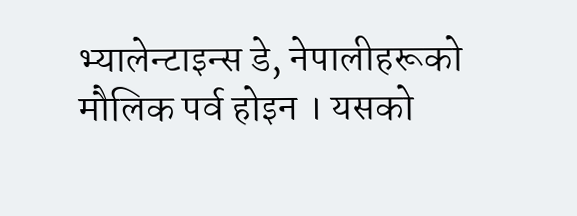भ्यालेन्टाइन्स डे, नेपालीहरूको मौलिक पर्व होइन । यसको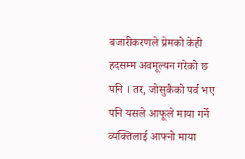बजारीकरणले प्रेमको केही हदसम्म अवमूल्यन गरेको छ पनि । तर, जोसुकैको पर्व भए पनि यसले आफूले माया गर्ने व्यक्तिलाई आफ्नो माया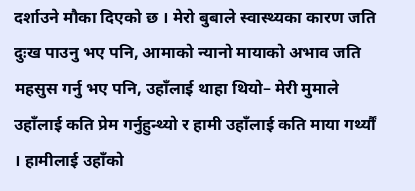दर्शाउने मौका दिएको छ । मेरो बुबाले स्वास्थ्यका कारण जति दुःख पाउनु भए पनि, आमाको न्यानो मायाको अभाव जति महसुस गर्नु भए पनि, उहाँलाई थाहा थियो– मेरी मुमाले उहाँलाई कति प्रेम गर्नुहुन्थ्यो र हामी उहाँलाई कति माया गर्थ्यौं । हामीलाई उहाँको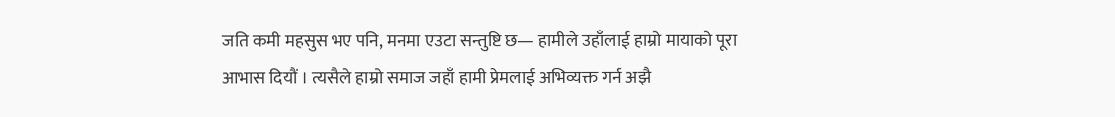जति कमी महसुस भए पनि, मनमा एउटा सन्तुष्टि छ— हामीले उहाँलाई हाम्रो मायाको पूरा आभास दियौं । त्यसैले हाम्रो समाज जहाँ हामी प्रेमलाई अभिव्यक्त गर्न अझै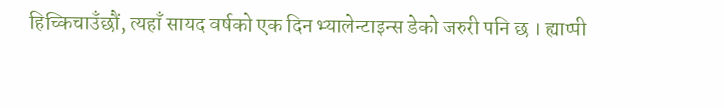हिच्किचाउँछौं, त्यहाँ सायद वर्षको एक दिन भ्यालेन्टाइन्स डेको जरुरी पनि छ । ह्याप्पी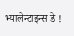भ्यालेन्टाइन्स डे !